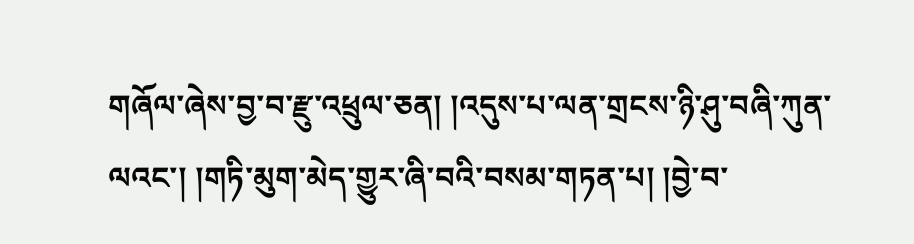གཞོལ་ཞེས་བྱ་བ་རྫུ་འཕྲུལ་ཅན། །འདུས་པ་ལན་གྲངས་ཉི་ཤུ་བཞི་ཀུན་ལའང་། །གཏི་མུག་མེད་གྱུར་ཞི་བའི་བསམ་གཏན་པ། །བྱེ་བ་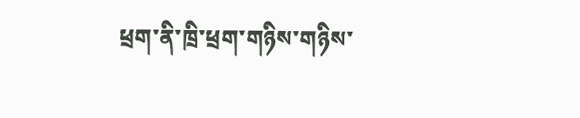ཕྲག་ནི་ཁྲི་ཕྲག་གཉིས་གཉིས་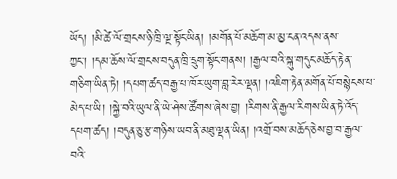ཡོད། །མི་ཚེ་ལོ་གྲངས་ཉི་ཁྲི་ལྔ་སྟོང་ཡིན། །མགོན་པོ་མཆོག་མ་མྱ་ངན་འདས་ནས་ཀྱང་། །དམ་ཆོས་ལོ་གྲངས་བདུན་ཁྲི་དྲུག་སྟོང་གནས། །རྒྱལ་བའི་སྐུ་གདུང་མཆོད་རྟེན་གཅིག་ཡིན་ཏེ། །དཔག་ཚད་བརྒྱ་པ་ཁོར་ཡུག་བླ་རེར་ལྡན། །འཇིག་རྟེན་མགོན་པོ་བསྙེངས་པ་མེད་པ་ཡི། །སྐྱེ་བའི་ཡུལ་ནི་ཡེ་ཤེས་ཚོགས་ཞེས་བྱ། །རིགས་ནི་རྒྱལ་རིགས་ཡིན་ཏེ་འོད་དཔག་ཚད། །བདུན་ཅུ་རྩ་གཉིས་ཡབ་ནི་མཐུ་ལྡན་ཡིན། །འགྲོ་བས་མཆོད་ཅེས་བྱ་བ་རྒྱལ་བའི་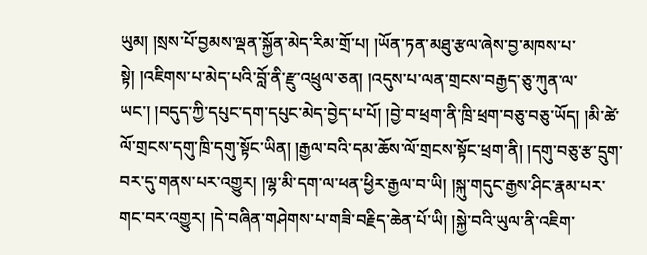ཡུམ། །སྲས་པོ་བྱམས་ལྡན་སྐྱོན་མེད་རིམ་གྲོ་པ། །ཡོན་ཏན་མཐུ་རྩལ་ཞེས་བྱ་མཁས་པ་སྟེ། །འཇིགས་པ་མེད་པའི་བློ་ནི་རྫུ་འཕྲུལ་ཅན། །འདུས་པ་ལན་གྲངས་བརྒྱད་ཅུ་ཀུན་ལ་ཡང་། །བདུད་ཀྱི་དཔུང་དག་དཔུང་མེད་བྱེད་པ་པོ། །བྱེ་བ་ཕྲག་ནི་ཁྲི་ཕྲག་བཅུ་བཅུ་ཡོད། །མི་ཚེ་ལོ་གྲངས་དགུ་ཁྲི་དགུ་སྟོང་ཡིན། །རྒྱལ་བའི་དམ་ཆོས་ལོ་གྲངས་སྟོང་ཕྲག་ནི། །དགུ་བཅུ་རྩ་དྲུག་བར་དུ་གནས་པར་འགྱུར། །ལྷ་མི་དག་ལ་ཕན་ཕྱིར་རྒྱལ་བ་ཡི། །སྐུ་གདུང་རྒྱས་ཤིང་རྣམ་པར་གང་བར་འགྱུར། །དེ་བཞིན་གཤེགས་པ་གཟི་བརྗིད་ཆེན་པོ་ཡི། །སྐྱེ་བའི་ཡུལ་ནི་འཇིག་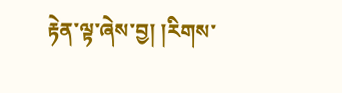རྟེན་ལྟ་ཞེས་བྱ། །རིགས་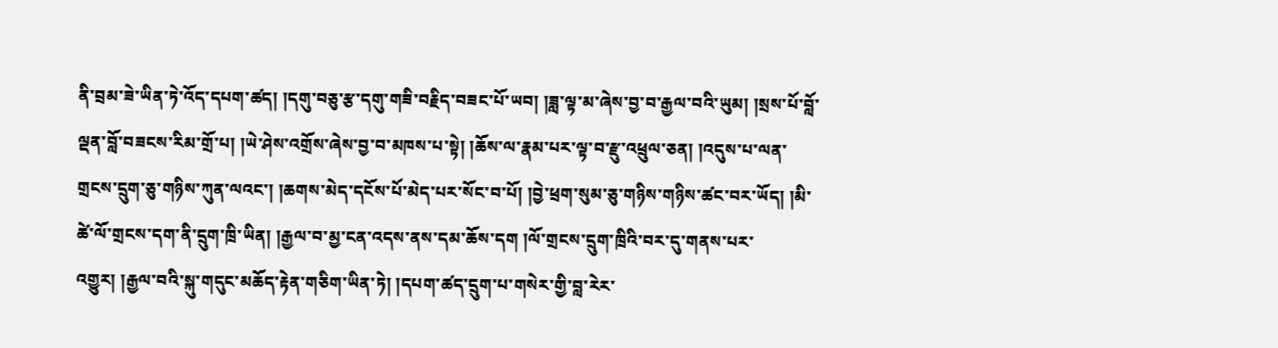ནི་བྲམ་ཟེ་ཡིན་ཏེ་འོད་དཔག་ཚད། །དགུ་བཅུ་རྩ་དགུ་གཟི་བརྗིད་བཟང་པོ་ཡབ། །ཟླ་ལྟ་མ་ཞེས་བྱ་བ་རྒྱལ་བའི་ཡུམ། །སྲས་པོ་བློ་ལྡན་བློ་བཟངས་རིམ་གྲོ་པ། །ཡེ་ཤེས་འགྲོས་ཞེས་བྱ་བ་མཁས་པ་སྟེ། །ཆོས་ལ་རྣམ་པར་ལྟ་བ་རྫུ་འཕྲུལ་ཅན། །འདུས་པ་ལན་གྲངས་དྲུག་ཅུ་གཉིས་ཀུན་ལའང་། །ཆགས་མེད་དངོས་པོ་མེད་པར་སོང་བ་པོ། །བྱེ་ཕྲག་སུམ་ཅུ་གཉིས་གཉིས་ཚང་བར་ཡོད། །མི་ཚེ་ལོ་གྲངས་དག་ནི་དྲུག་ཁྲི་ཡིན། །རྒྱལ་བ་མྱ་ངན་འདས་ནས་དམ་ཆོས་དག །ལོ་གྲངས་དྲུག་ཁྲིའི་བར་དུ་གནས་པར་འགྱུར། །རྒྱལ་བའི་སྐུ་གདུང་མཆོད་རྟེན་གཅིག་ཡིན་ཏེ། །དཔག་ཚད་དྲུག་པ་གསེར་གྱི་བླ་རེར་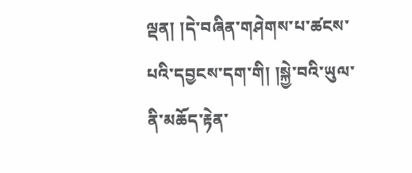ལྡན། །དེ་བཞིན་གཤེགས་པ་ཚངས་པའི་དབྱངས་དག་གི། །སྐྱེ་བའི་ཡུལ་ནི་མཆོད་རྟེན་